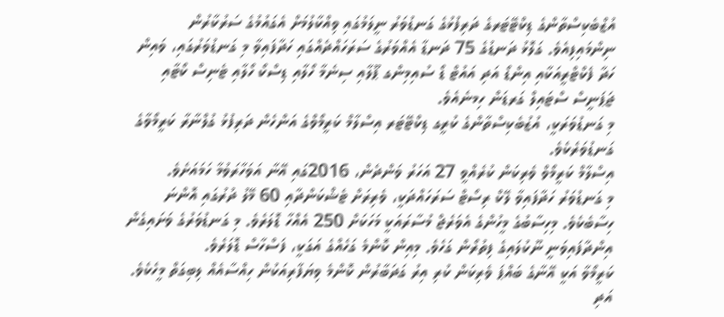އުޒްބެކިސްތާންގެ ޑިކްޓޭޓަރގެ ދަރިފުޅުގެ ގަނޑުވަރު ނީލަމުގައި ވިއްކާލުމަށް އެގައުމުގެ ސަރުކާރުން ނިންމައިފިއެވެ. ގަލޮޅު ދަނޑުގެ 75 ދަނޑާ އެއްވަރުގެ ސަރަހައްދެއްގައި ހަދާފައިވާ މި ގަނޑުވަރުގައި، ވައިން ހަދާ ފެކްޓްރީއަކާއި އިންޑޯ އަދި އައުޓް ޑޯ ސުއިމިންގ ޕޫލާއި ސިނެމާ ހޯލާއި ޑިސްކޯ ހޯލާއި ޓެނިސް ކޯޓާއި ޖަޕަނީސް ސްޓައިލް ގަރޑަން ހިމނެއެވެ.
މި ގަނޑުވަރަކީ، އުޒުބެކިސްތާންގެ ކުރީގ ޑިކްޓޭޓަރ އިސްލާމް ކަރީމޯވްގެ އަންހެން ދަރިފުޅު ގުލްނާރާ ކަރީމޯވާގެ ގަނޑުވަރެކެވެ.
އިސްލާމް ކަރީމޯވް ވެރިކަން ކުރެއްވީ 27 އަހަރު ވަންދެން، 2016ގައި އޭނާ އަވަހާރަވުމާ ހަމައަށެވެ.
މި ގަނޑުވަރު ހަދާފައިވާ ލޭކް ރިސޯޓް ސަރަހައްދަކީ، ވެރިރަށް ޓެޝްކަންދާއި 60 މޭލު ދުރުގައި އޮންނަ ހިސާބެކެވެ. މިހިސާބުގެ މީހުންގެ އެވަރެޖް މުސާރައަކީ މަހަކަށް 250 އެއްހާ ޑޮލަރެވެ. މި ގަނޑުވަރުގެ ވަށައިގެން އިންދާފައިވަނީ ނޫކުލައިގެ ފިތުރޯން ގަހެވެ. މިއިން ކޮންމެ ގަހެއްގެ އަގަކީ، ފަސްހާސް ޑޮލަރެވެ.
ކަރީމޯވާ އަކީ އޭނާގެ ބައްޕަ ވެރިކަން ކުރި އިރު ގަދަބާރުން ކޮންމެ ވިޔަފާރިއަކުން ހިއްސާއެއް ލިބިގަތް މީހެކެވެ. އަދި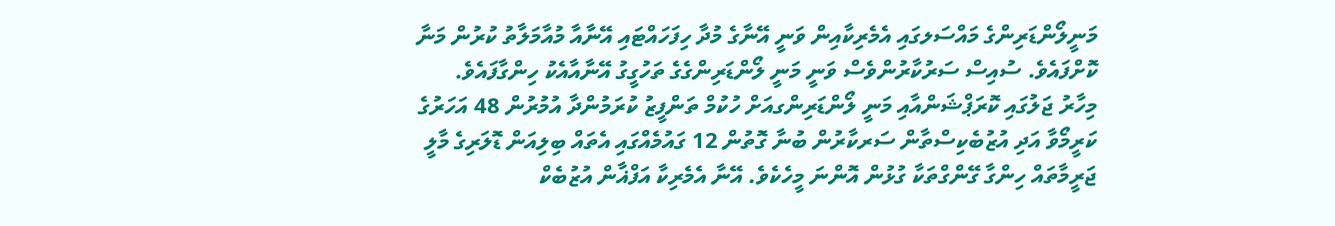މަނީލޯންޑަރިންގެ މައްސަލގައި އެމެރިކާއިން ވަނީ އޭނާގެ މުދާ ހިފަހައްޓައި އޭނާއާ މުއާމަލާތު ކުރުން މަނާ ކޮށްފައެވެ. ސުއިސް ސަރުކާރުންވެސް ވަނީ މަނީ ލޯންޑަރިންގެގެ ތަހުގީގު އޭނާއާއެކު ހިންގާފައެވެ.
މިހާރު ޖަލުގައި ކޮރަޕްޝަންއާއި މަނީ ލޯންޑަރިންގއަށް ހުކުމް ތަންފީޒު ކުރަމުންދާ އުމުރުން 48 އަހަރުގެ ކަރީމޯވާ އަދި އުޒުބެކިސްތާން ސަރކާރުން ބުނާ ގޮތުން 12 ގައުމެއްގައި އެތައް ބިލިއަން ޑޮލަރިގެ މާލީ ޖަރީމާތައް ހިންގާ ގޭންގްތަކާ ގުޅުން އޮންނަ މީހެކެވެ. އޭނާ އެމެރިކާ އަފްޣާން އުޒުބެކް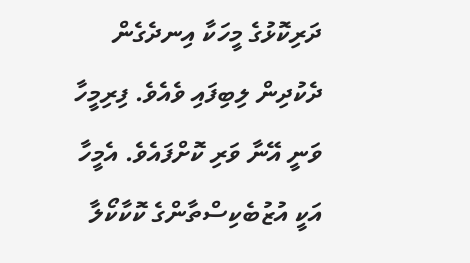ދަރިކޮޅުގެ މީހަކާ އިނދެގެން ދެކުދިން ލިބިފައި ވެއެވެ. ފިރިމީހާ ވަނީ އޭނާ ވަރި ކޮށްފައެވެ. އެމީހާ އަކީ އުޒުބެކިސްތާންގެ ކޮކާކޯލާ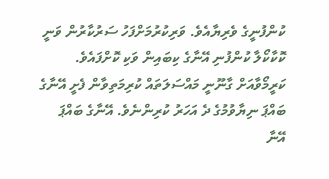ކުންފުނީގެ ވެރިޔާއެވެ. ވަރިކުރުމަށްފަހު ސަރުކާރުން ވަނީ ކޮކާކޯލާ ކުންފުނި އޭނާގެ ކިބައިން ވަކި ކޮށްފައެވެ.
ކަރީމޯވާއަށް ގާނޫނީ މައްސަލަތައް ކުރިމަތިވާން ފެށީ އޭނާގެ ބައްޕަ ނިޔާވުމުގެ ދެ އަހަރު ކުރިންނެވެ. އޭނާގެ ބައްޕަ އޭނާ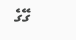ގޭގެ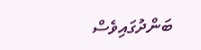ބަންދުގައިވެސް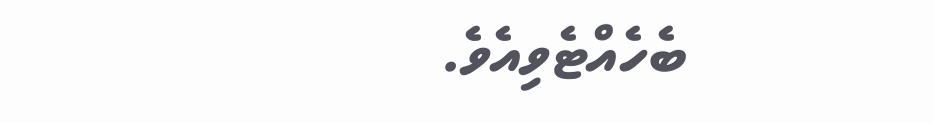ބެހެއްޓެވިއެވެ.